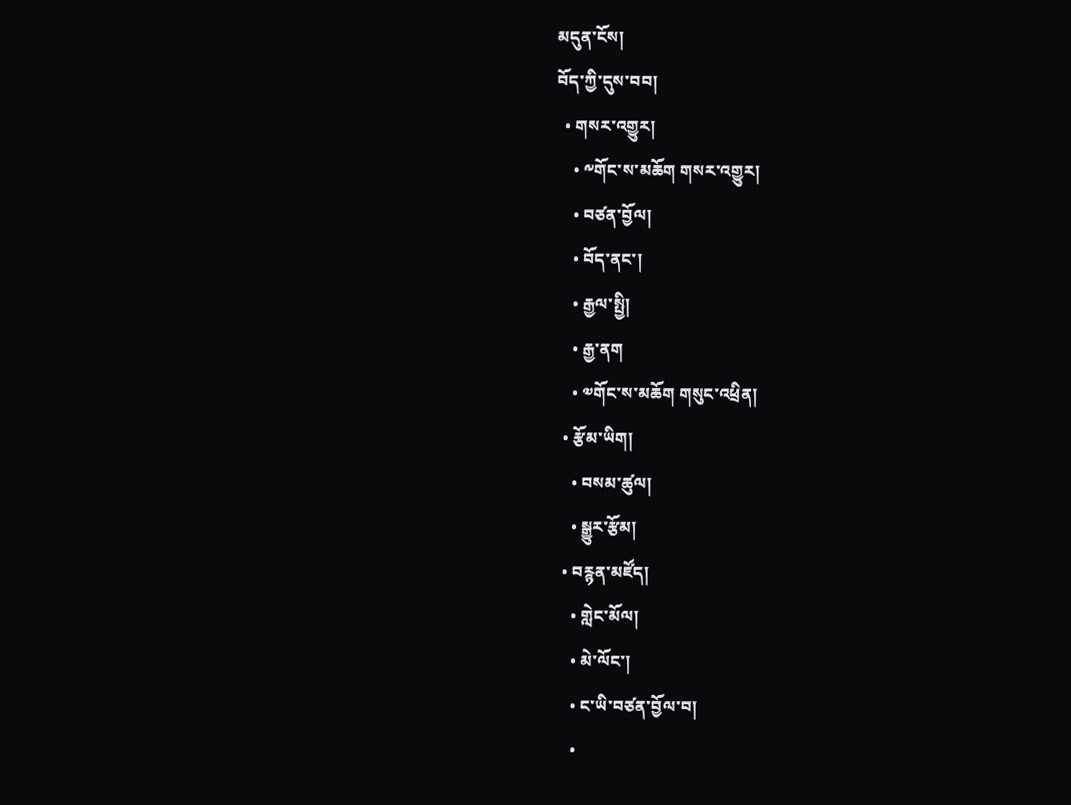མདུན་ངོས།
བོད་ཀྱི་དུས་བབ།
  • གསར་འགྱུར།
    • ༸གོང་ས་མཆོག གསར་འགྱུར།
    • བཙན་བྱོལ།
    • བོད་ནང་།
    • རྒྱལ་སྤྱི།
    • རྒྱ་ནག
    • ༧གོང་ས་མཆོག གསུང་འཕྲིན།
  • རྩོམ་ཡིག།
    • བསམ་ཚུལ།
    • སྒྱུར་རྩོམ།
  • བརྙན་མཛོད།
    • གླེང་མོལ།
    • མེ་ལོང་།
    • ང་ཡི་བཙན་བྱོལ་བ།
    •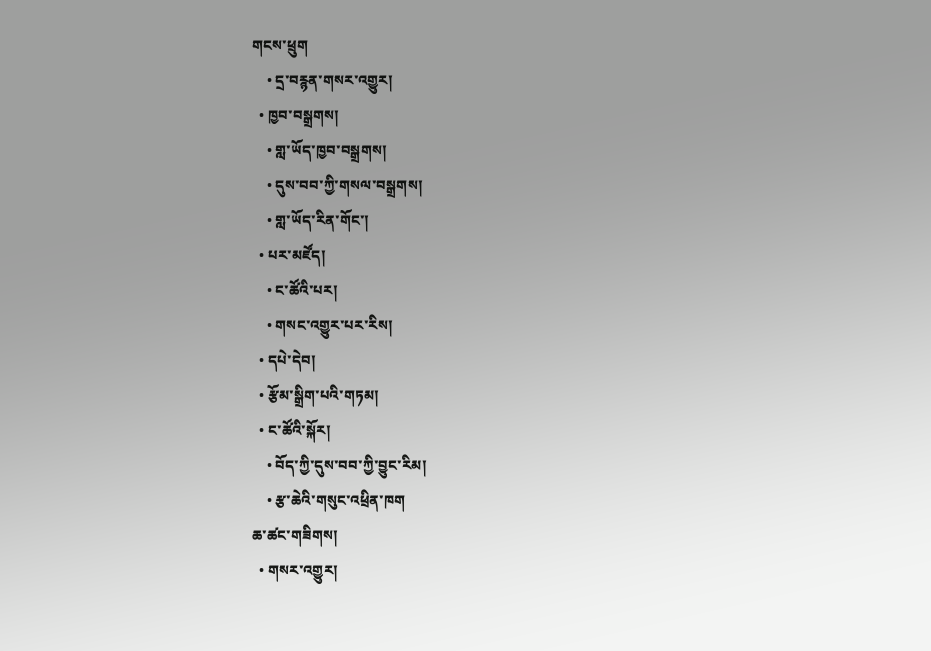གངས་ཕྲུག
    • དྲ་བརྙན་གསར་འགྱུར།
  • ཁྱབ་བསྒྲགས།
    • གླ་ཡོད་ཁྱབ་བསྒྲགས།
    • དུས་བབ་ཀྱི་གསལ་བསྒྲགས།
    • གླ་ཡོད་རིན་གོང་།
  • པར་མཛོད།
    • ང་ཚོའི་པར།
    • གསང་འགྱུར་པར་རིས།
  • དཔེ་དེབ།
  • རྩོམ་སྒྲིག་པའི་གཏམ།
  • ང་ཚོའི་སྐོར།
    • བོད་ཀྱི་དུས་བབ་ཀྱི་བྱུང་རིམ།
    • རྩ་ཆེའི་གསུང་འཕྲིན་ཁག
ཆ་ཚང་གཟིགས།
  • གསར་འགྱུར།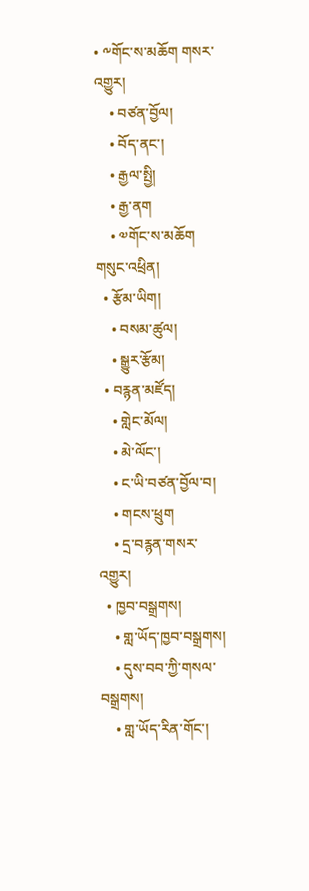• ༸གོང་ས་མཆོག གསར་འགྱུར།
    • བཙན་བྱོལ།
    • བོད་ནང་།
    • རྒྱལ་སྤྱི།
    • རྒྱ་ནག
    • ༧གོང་ས་མཆོག གསུང་འཕྲིན།
  • རྩོམ་ཡིག།
    • བསམ་ཚུལ།
    • སྒྱུར་རྩོམ།
  • བརྙན་མཛོད།
    • གླེང་མོལ།
    • མེ་ལོང་།
    • ང་ཡི་བཙན་བྱོལ་བ།
    • གངས་ཕྲུག
    • དྲ་བརྙན་གསར་འགྱུར།
  • ཁྱབ་བསྒྲགས།
    • གླ་ཡོད་ཁྱབ་བསྒྲགས།
    • དུས་བབ་ཀྱི་གསལ་བསྒྲགས།
    • གླ་ཡོད་རིན་གོང་།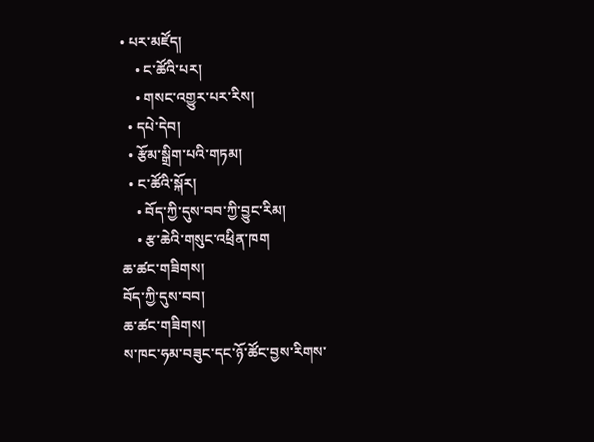• པར་མཛོད།
    • ང་ཚོའི་པར།
    • གསང་འགྱུར་པར་རིས།
  • དཔེ་དེབ།
  • རྩོམ་སྒྲིག་པའི་གཏམ།
  • ང་ཚོའི་སྐོར།
    • བོད་ཀྱི་དུས་བབ་ཀྱི་བྱུང་རིམ།
    • རྩ་ཆེའི་གསུང་འཕྲིན་ཁག
ཆ་ཚང་གཟིགས།
བོད་ཀྱི་དུས་བབ།
ཆ་ཚང་གཟིགས།
ས་ཁང་ཧམ་བཟུང་དང་ཉོ་ཚོང་བྱས་རིགས་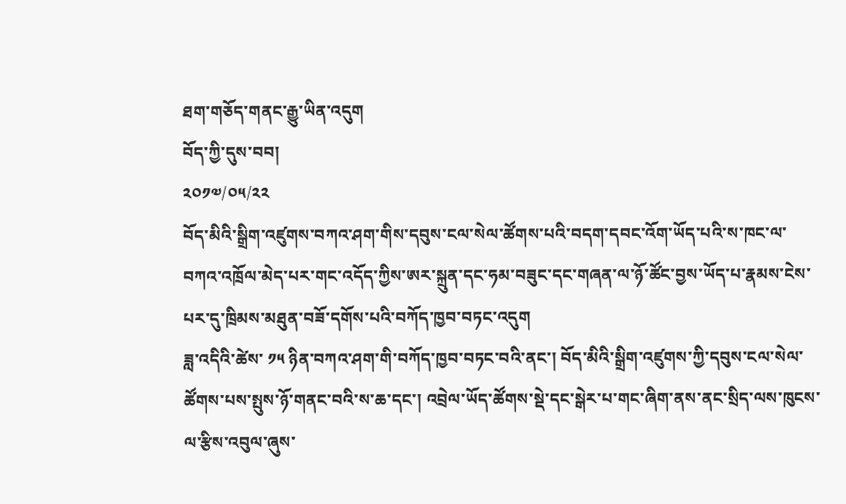ཐག་གཅོད་གནང་རྒྱུ་ཡིན་འདུག
བོད་ཀྱི་དུས་བབ།
༢༠༡༧/༠༥/༢༢
བོད་མིའི་སྒྲིག་འཛུགས་བཀའ་ཤག་གིས་དབུས་ངལ་སེལ་ཚོགས་པའི་བདག་དབང་འོག་ཡོད་པའི་ས་ཁང་ལ་བཀའ་འཁྲོལ་མེད་པར་གང་འདོད་ཀྱིས་ཨར་སྐྲུན་དང་ཧམ་བཟུང་དང་གཞན་ལ་ཉོ་ཚོང་བྱས་ཡོད་པ་རྣམས་ངེས་པར་དུ་ཁྲིམས་མཐུན་བཟོ་དགོས་པའི་བཀོད་ཁྱབ་བཏང་འདུག
ཟླ་འདིའི་ཚེས་ ༡༥ ཉིན་བཀའ་ཤག་གི་བཀོད་ཁྱབ་བཏང་བའི་ནང་། བོད་མིའི་སྒྲིག་འཛུགས་ཀྱི་དབུས་ངལ་སེལ་ཚོགས་པས་སྤུས་ཉོ་གནང་བའི་ས་ཆ་དང་། འབྲེལ་ཡོད་ཚོགས་སྡེ་དང་སྒེར་པ་གང་ཞིག་ནས་ནང་སྲིད་ལས་ཁུངས་ལ་རྩིས་འབུལ་ཞུས་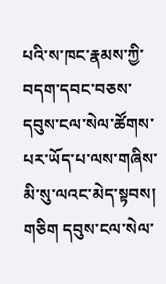པའི་ས་ཁང་རྣམས་ཀྱི་བདག་དབང་བཅས་དབུས་ངལ་སེལ་ཚོགས་པར་ཡོད་པ་ལས་གཞིས་མི་སུ་ལའང་མེད་སྟབས། གཅིག དབུས་ངལ་སེལ་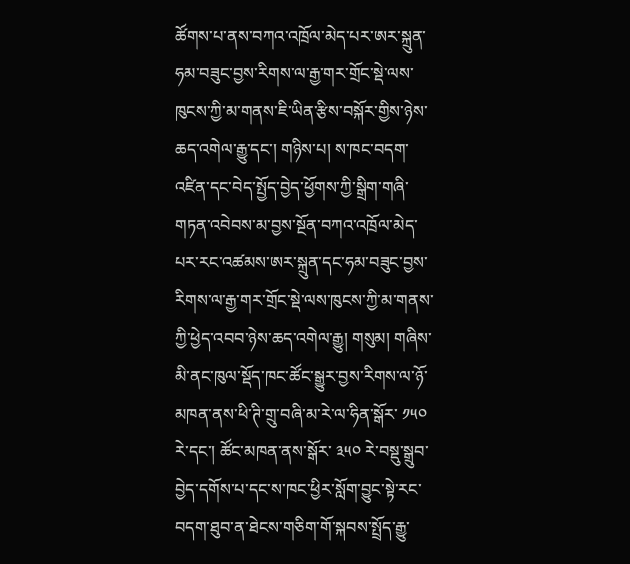ཚོགས་པ་ནས་བཀའ་འཁྲོལ་མེད་པར་ཨར་སྐྲུན་ཧམ་བཟུང་བྱས་རིགས་ལ་རྒྱ་གར་གྲོང་སྡེ་ལས་ཁུངས་ཀྱི་མ་གནས་ཇི་ཡིན་རྩིས་བསྐོར་གྱིས་ཉེས་ཆད་འགེལ་རྒྱུ་དང་། གཉིས་པ། ས་ཁང་བདག་འཛིན་དང་བེད་སྤྱོད་བྱེད་ཕྱོགས་ཀྱི་སྒྲིག་གཞི་གཏན་འབེབས་མ་བྱས་སྔོན་བཀའ་འཁྲོལ་མེད་པར་རང་འཚམས་ཨར་སྐྲུན་དང་ཧམ་བཟུང་བྱས་རིགས་ལ་རྒྱ་གར་གྲོང་སྡེ་ལས་ཁུངས་ཀྱི་མ་གནས་ཀྱི་ཕྱེད་འབབ་ཉེས་ཆད་འགེལ་རྒྱུ། གསུམ། གཞིས་མི་ནང་ཁུལ་སྡོད་ཁང་ཚོང་སྒྱུར་བྱས་རིགས་ལ་ཉོ་མཁན་ནས་ཕི་ཊི་གྲུ་བཞི་མ་རེ་ལ་ཧིན་སྒོར་ ༡༥༠ རེ་དང་། ཚོང་མཁན་ནས་སྒོར་ ༣༥༠ རེ་བསྡུ་སྒྲུབ་བྱེད་དགོས་པ་དང་ས་ཁང་ཕྱིར་སློག་བྱུང་སྟེ་རང་བདག་ཐུབ་ན་ཐེངས་གཅིག་གོ་སྐབས་སྤྲོད་རྒྱུ་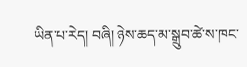ཡིན་པ་རེད། བཞི། ཉེས་ཆད་མ་སྒྲུབ་ཚེ་ས་ཁང་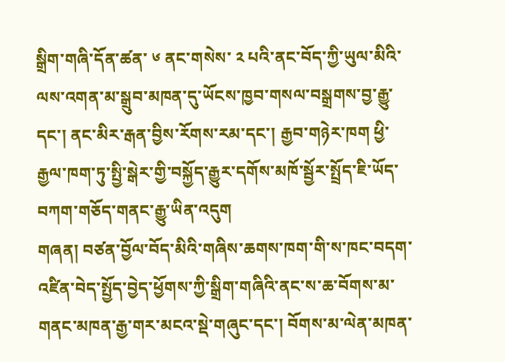སྒྲིག་གཞི་དོན་ཚན་ ༦ ནང་གསེས་ ༢ པའི་ནང་བོད་ཀྱི་ཡུལ་མིའི་ལས་འགན་མ་སྒྲུབ་མཁན་དུ་ཡོངས་ཁྱབ་གསལ་བསྒྲགས་བྱ་རྒྱུ་དང་། ནང་མིར་རྒན་བྱིས་རོགས་རམ་དང་། རྒྱབ་གཉེར་ཁག ཕྱི་རྒྱལ་ཁག་ཏུ་སྤྱི་སྒེར་གྱི་བསྐྱོད་རྒྱུར་དགོས་མཁོ་སྦྱོར་སྤྲོད་ཇི་ཡོད་བཀག་གཅོད་གནང་རྒྱུ་ཡིན་འདུག
གཞན། བཙན་བྱོལ་བོད་མིའི་གཞིས་ཆགས་ཁག་གི་ས་ཁང་བདག་འཛིན་བེད་སྤྱོད་བྱེད་ཕྱོགས་ཀྱི་སྒྲིག་གཞིའི་ནང་ས་ཆ་བོགས་མ་གནང་མཁན་རྒྱ་གར་མངའ་སྡེ་གཞུང་དང་། བོགས་མ་ལེན་མཁན་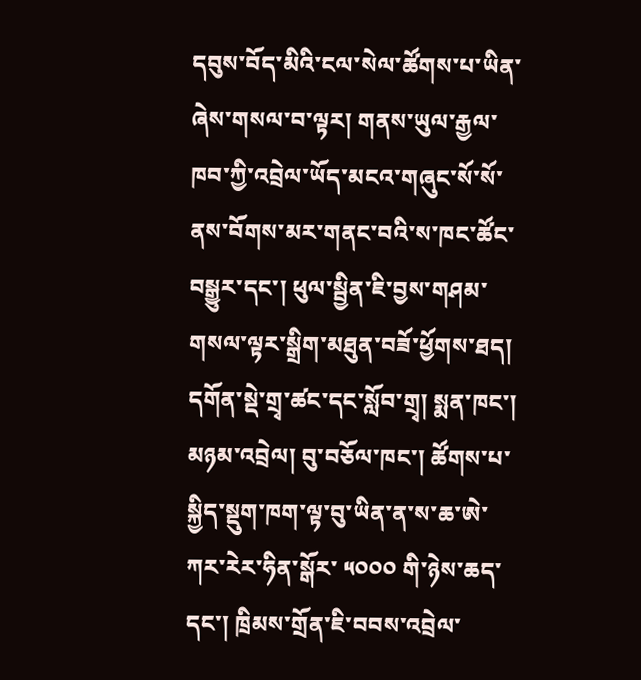དབུས་བོད་མིའི་ངལ་སེལ་ཚོགས་པ་ཡིན་ཞེས་གསལ་བ་ལྟར། གནས་ཡུལ་རྒྱལ་ཁབ་ཀྱི་འབྲེལ་ཡོད་མངའ་གཞུང་སོ་སོ་ནས་བོགས་མར་གནང་བའི་ས་ཁང་ཚོང་བསྒྱུར་དང་། ཕུལ་སྦྱིན་ཇི་བྱས་གཤམ་གསལ་ལྟར་སྒྲིག་མཐུན་བཟོ་ཕྱོགས་ཐད། དགོན་སྡེ་གྲྭ་ཚང་དང་སློབ་གྲྭ། སྨན་ཁང་། མཉམ་འབྲེལ། བུ་བཅོལ་ཁང་། ཚོགས་པ་སྐྱིད་སྡུག་ཁག་ལྟ་བུ་ཡིན་ན་ས་ཆ་ཨེ་ཀར་རེར་ཧིན་སྒོར་ ༥༠༠༠ གི་ཉེས་ཆད་དང་། ཁྲིམས་གྲོན་ཇི་བབས་འབྲེལ་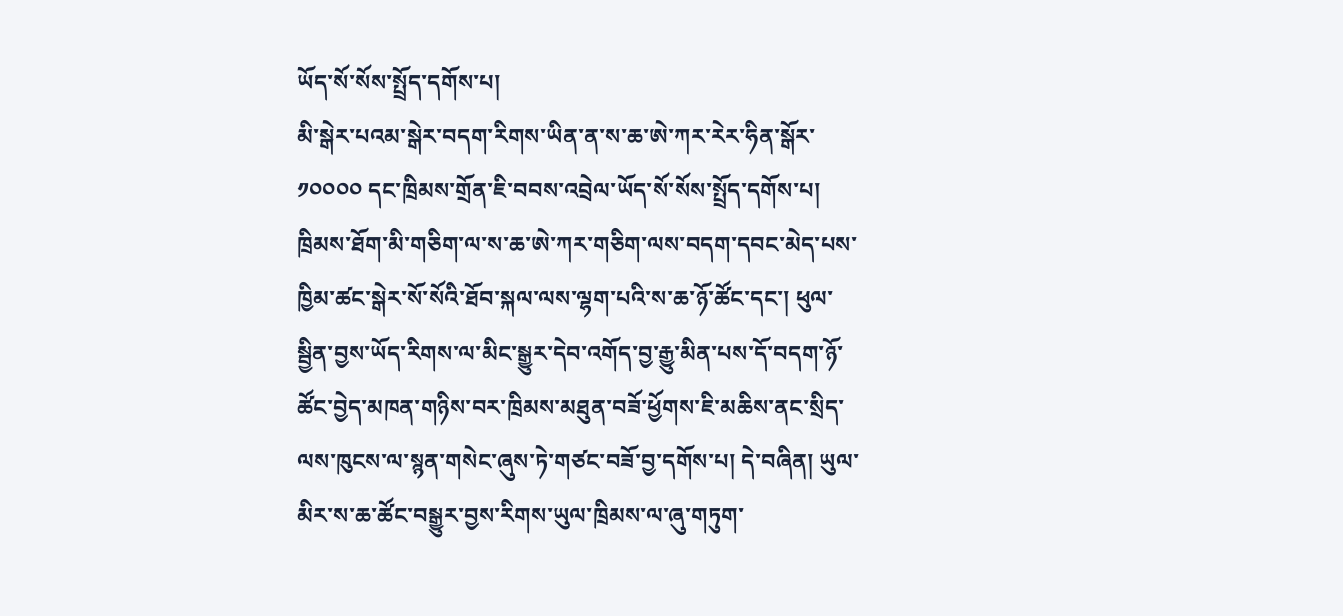ཡོད་སོ་སོས་སྤྲོད་དགོས་པ།
མི་སྒེར་པའམ་སྒེར་བདག་རིགས་ཡིན་ན་ས་ཆ་ཨེ་ཀར་རེར་ཧིན་སྒོར་ ༡༠༠༠༠ དང་ཁྲིམས་གྲོན་ཇི་བབས་འབྲེལ་ཡོད་སོ་སོས་སྤྲོད་དགོས་པ། ཁྲིམས་ཐོག་མི་གཅིག་ལ་ས་ཆ་ཨེ་ཀར་གཅིག་ལས་བདག་དབང་མེད་པས་ཁྱིམ་ཚང་སྒེར་སོ་སོའི་ཐོབ་སྐལ་ལས་ལྷག་པའི་ས་ཆ་ཉོ་ཚོང་དང་། ཕུལ་སྦྱིན་བྱས་ཡོད་རིགས་ལ་མིང་སྒྱུར་དེབ་འགོད་བྱ་རྒྱུ་མིན་པས་དོ་བདག་ཉོ་ཚོང་བྱེད་མཁན་གཉིས་བར་ཁྲིམས་མཐུན་བཟོ་ཕྱོགས་ཇི་མཆིས་ནང་སྲིད་ལས་ཁུངས་ལ་སྙན་གསེང་ཞུས་ཏེ་གཙང་བཟོ་བྱ་དགོས་པ། དེ་བཞིན། ཡུལ་མིར་ས་ཆ་ཚོང་བསྒྱུར་བྱས་རིགས་ཡུལ་ཁྲིམས་ལ་ཞུ་གཏུག་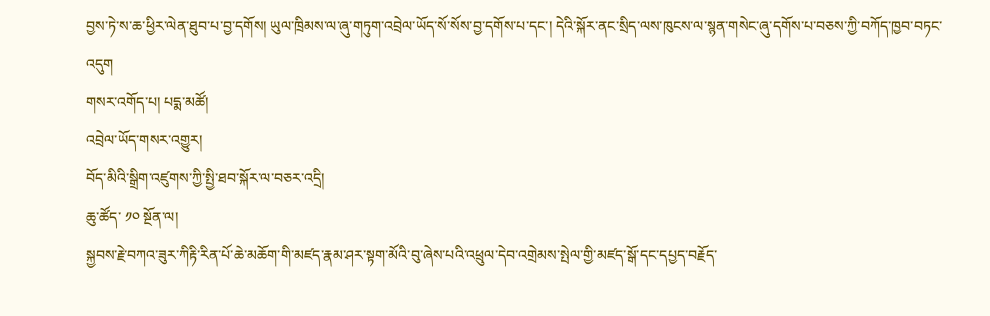བྱས་ཏེ་ས་ཆ་ཕྱིར་ལེན་ཐུབ་པ་བྱ་དགོས། ཡུལ་ཁྲིམས་ལ་ཞུ་གཏུག་འབྲེལ་ཡོད་སོ་སོས་བྱ་དགོས་པ་དང་། དེའི་སྐོར་ནང་སྲིད་ལས་ཁུངས་ལ་སྙན་གསེང་ཞུ་དགོས་པ་བཅས་ཀྱི་བཀོད་ཁྱབ་བཏང་འདུག
གསར་འགོད་པ། པདྨ་མཚོ།
འབྲེལ་ཡོད་གསར་འགྱུར།
བོད་མིའི་སྒྲིག་འཛུགས་ཀྱི་སྤྱི་ཐབ་སྐོར་ལ་བཅར་འདྲི།
ཆུ་ཚོད་ ༡༠ སྔོན་ལ།
སྐྱབས་རྗེ་བཀའ་ཟུར་ཀིརྟི་རིན་པོ་ཆེ་མཆོག་གི་མཛད་རྣམ་ཤར་སྟག་མོའི་བུ་ཞེས་པའི་འཕྲུལ་དེབ་འགྲེམས་སྤེལ་གྱི་མཛད་སྒོ་དང་དཔྱད་བརྗོད་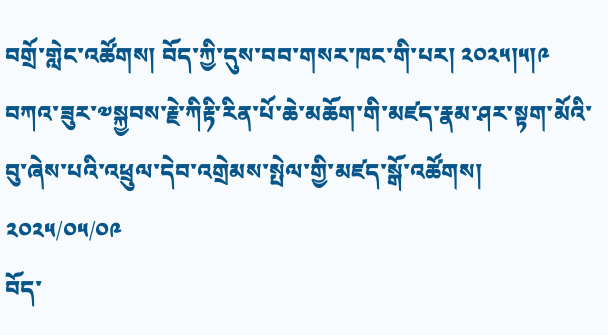བགྲོ་གླེང་འཚོགས། བོད་ཀྱི་དུས་བབ་གསར་ཁང་གི་པར། ༢༠༢༥།༥།༩
བཀའ་ཟུར་༧སྐྱབས་རྗེ་ཀིརྟི་རིན་པོ་ཆེ་མཆོག་གི་མཛད་རྣམ་ཤར་སྟག་མོའི་བུ་ཞེས་པའི་འཕྲུལ་དེབ་འགྲེམས་སྤེལ་གྱི་མཛད་སྒོ་འཚོགས།
༢༠༢༥/༠༥/༠༩
བོད་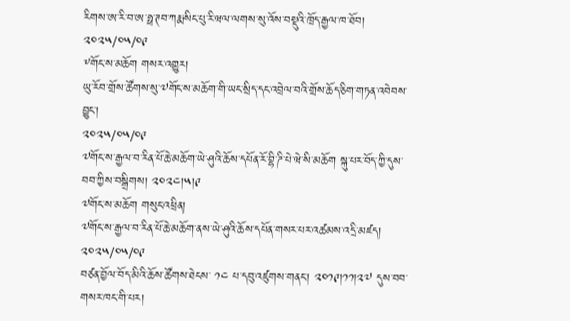རིགས་ཨ་རི་བ་ཨ་ཧྥ་ཊབ་ཀརྨ་སིང་པུ་རི་ཝལ་ལགས་སུ་འོས་བསྡུའི་ཁྲོད་རྒྱལ་ཁ་ཐོབ།
༢༠༢༥/༠༥/༠༩
༸གོང་ས་མཆོག གསར་འགྱུར།
ཡུ་རོབ་གྲོས་ཚོགས་སུ་༧གོང་ས་མཆོག་གི་ཡང་སྲིད་དང་འབྲེལ་བའི་གྲོས་ཆོད་ཅིག་གཏན་འབེབས་བྱུང་།
༢༠༢༥/༠༥/༠༩
༧གོང་ས་རྒྱལ་བ་རིན་པོ་ཆེ་མཆོག་ཡེ་ཤུའི་ཆོས་དཔོན་རོ་བྷི་ཌི་པེ་ཝེ་སི་མཆོག སྐུ་པར་བོད་ཀྱི་དུས་བབ་ཀྱིས་བསྒྲིགས། ༢༠༢༤།༥།༩
༧གོང་ས་མཆོག གསུང་འཕྲིན།
༧གོང་ས་རྒྱལ་བ་རིན་པོ་ཆེ་མཆོག་ནས་ཡེ་ཤུའི་ཆོས་དཔོན་གསར་པར་འཚམས་འདྲི་མཛད།
༢༠༢༥/༠༥/༠༩
བཙན་བྱོལ་བོད་མིའི་ཆོས་ཚོགས་ཐེངས་ ༡༤ པ་དབུ་འཛུགས་གནང་། ༢༠༡༩།༡༡།༢༧ དུས་བབ་གསར་ཁང་གི་པར།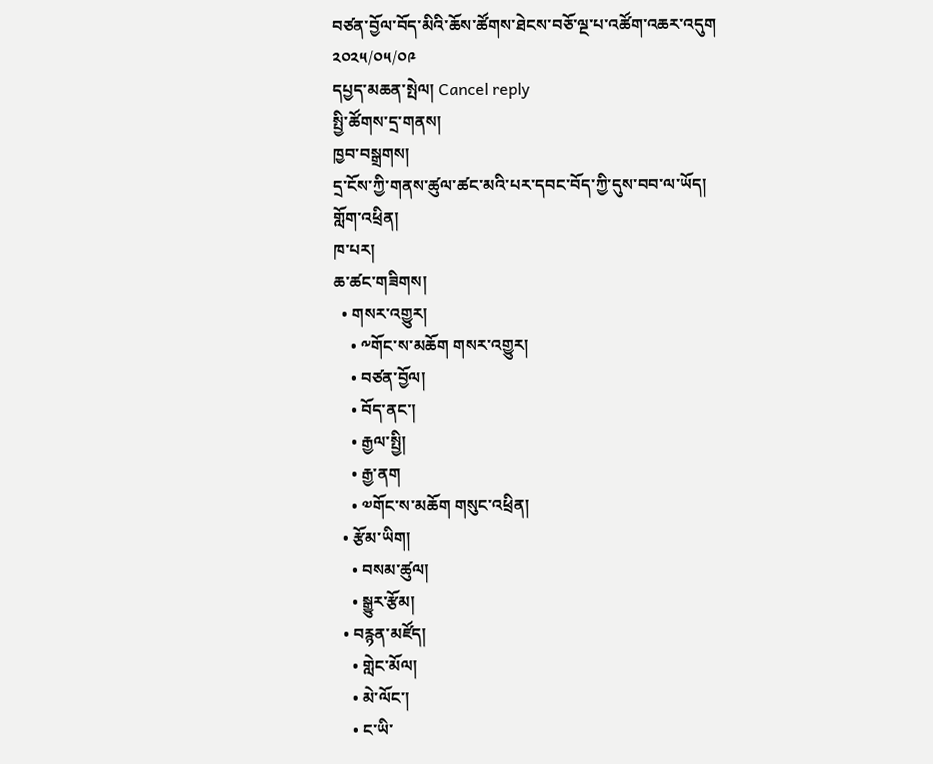བཙན་བྱོལ་བོད་མིའི་ཆོས་ཚོགས་ཐེངས་བཅོ་ལྔ་པ་འཚོག་འཆར་འདུག
༢༠༢༥/༠༥/༠༩
དཔྱད་མཆན་སྤེལ། Cancel reply
སྤྱི་ཚོགས་དྲ་གནས།
ཁྱབ་བསྒྲགས།
དྲ་ངོས་ཀྱི་གནས་ཚུལ་ཚང་མའི་པར་དབང་བོད་ཀྱི་དུས་བབ་ལ་ཡོད།
གློག་འཕྲིན།
ཁ་པར།
ཆ་ཚང་གཟིགས།
  • གསར་འགྱུར།
    • ༸གོང་ས་མཆོག གསར་འགྱུར།
    • བཙན་བྱོལ།
    • བོད་ནང་།
    • རྒྱལ་སྤྱི།
    • རྒྱ་ནག
    • ༧གོང་ས་མཆོག གསུང་འཕྲིན།
  • རྩོམ་ཡིག།
    • བསམ་ཚུལ།
    • སྒྱུར་རྩོམ།
  • བརྙན་མཛོད།
    • གླེང་མོལ།
    • མེ་ལོང་།
    • ང་ཡི་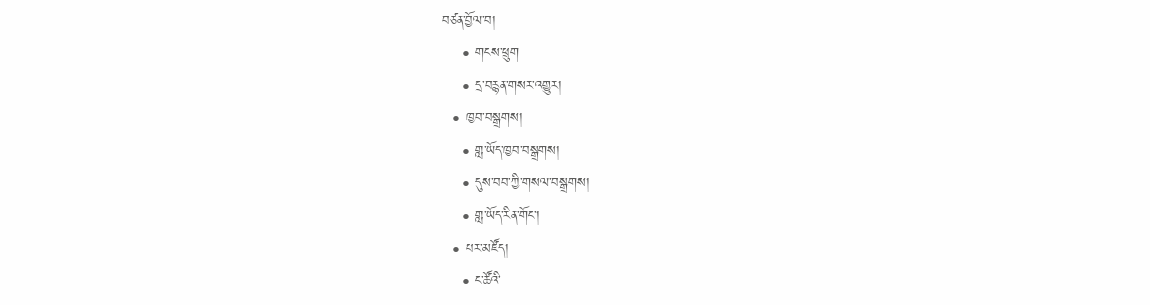བཙན་བྱོལ་བ།
    • གངས་ཕྲུག
    • དྲ་བརྙན་གསར་འགྱུར།
  • ཁྱབ་བསྒྲགས།
    • གླ་ཡོད་ཁྱབ་བསྒྲགས།
    • དུས་བབ་ཀྱི་གསལ་བསྒྲགས།
    • གླ་ཡོད་རིན་གོང་།
  • པར་མཛོད།
    • ང་ཚོའི་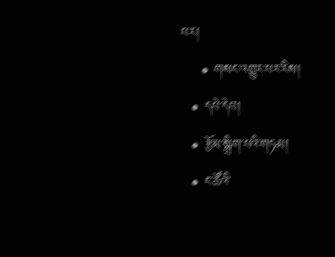པར།
    • གསང་འགྱུར་པར་རིས།
  • དཔེ་དེབ།
  • རྩོམ་སྒྲིག་པའི་གཏམ།
  • ང་ཚོའི་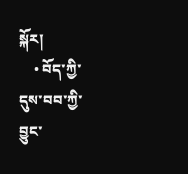སྐོར།
    • བོད་ཀྱི་དུས་བབ་ཀྱི་བྱུང་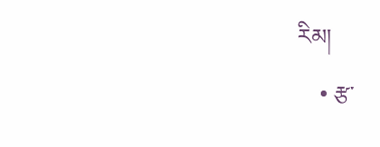རིམ།
    • རྩ་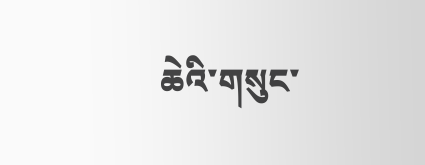ཆེའི་གསུང་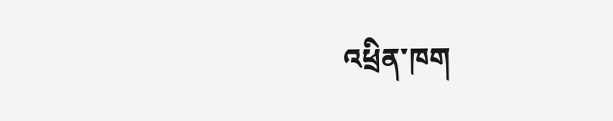འཕྲིན་ཁག